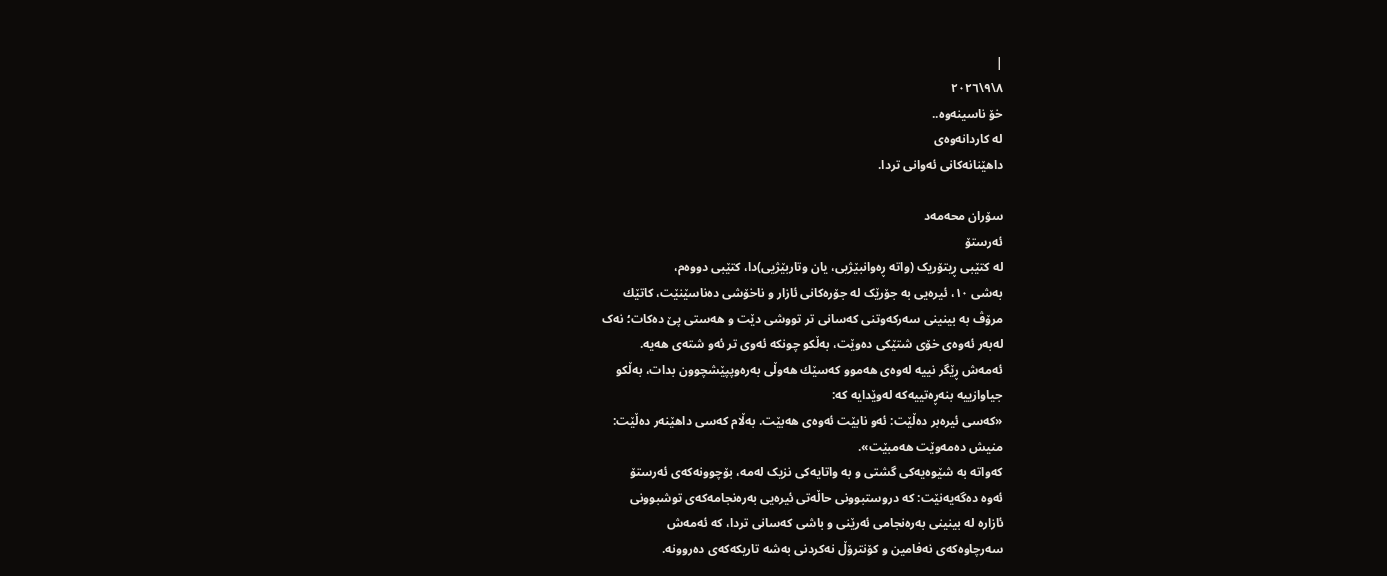|
٨\٩\٢٠٢٦
خۆ ناسینەوە..
لە کاردانەوەی
داهێنانەکانی ئەوانی تردا.

سۆران محەمەد
ئەرستۆ
لە کتێبی ڕیتۆریک (واتە ڕەوانبێژیی، یان وتاربێژیی)دا، کتێبی دووەم،
بەشی ١٠، ئیرەیی بە جۆرێک لە جۆرەکانی ئازار و ناخۆشی دەناسێنێت، کاتێك
مرۆڤ بە بینینی سەرکەوتنی کەسانی تر تووشی دێت و هەستی پێ دەکات؛ نەک
لەبەر ئەوەی خۆی شتێکی دەوێت، بەڵکو چونکە ئەوی تر ئەو شتەی هەیە.
ئەمەش ڕێگر نییە لەوەی هەموو کەسێك هەوڵی بەرەوپپێشچوون بدات، بەڵکو
جیاوازییە بنەڕەتییەکە لەوێدایە کە:
«کەسی ئیرەبر دەڵێت: ئەو نابێت ئەوەی هەبێت. بەڵام کەسی داهێنەر دەڵێت:
منیش دەمەوێت هەمبێت».
کەواتە بە شێوەیەکی گشتی و بە واتایەکی نزیک لەمە، بۆچوونەکەی ئەرستۆ
ئەوە دەگەیەنێت: کە دروستبوونی حاڵەتی ئیرەیی بەرەنجامەکەی توشبوونی
ئازارە لە بینینی بەرەنجامی ئەرێنی و باشی کەسانی تردا، کە ئەمەش
سەرچاوەکەی نەفامین و کۆنترۆڵ نەکردنی بەشە تاریکەکەی دەروونە.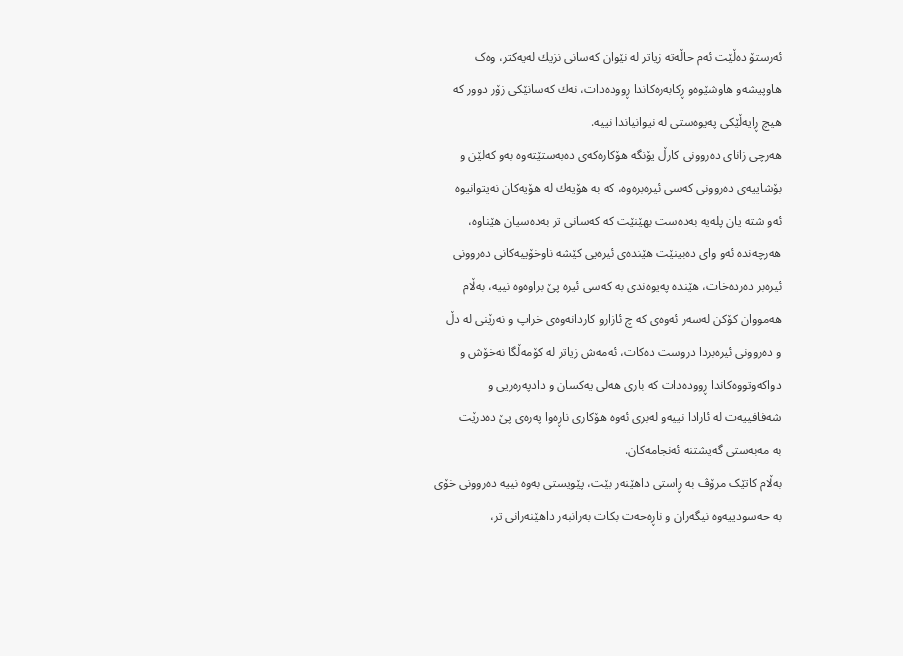ئەرستۆ دەڵێت ئەم حاڵەتە زیاتر لە نێوان کەسانی نزیك لەیەکتر، وەک
هاوپیشەو هاوشێوەو ڕکابەرەکاندا ڕوودەدات، نەك کەسانێکی زۆر دوور کە
هیچ ڕایەڵێکی پەیوەستی لە نیوانیاندا نییە.
هەرچی زانای دەروونی کارڵ یۆنگە هۆکارەکەی دەبەستێتەوە بەو کەلێن و
بۆشاییەی دەروونی کەسی ئیرەبرەوە، کە بە هۆیەك لە هۆیەکان نەیتوانیوە
ئەو شتە یان پلەیە بەدەست بهێنێت کە کەسانی تر بەدەسیان هێناوە،
هەرچەندە ئەو وای دەبینێت هێندەی ئیرەیی کێشە ناوخۆییەکانی دەروونی
ئیرەبر دەردەخات، هێندە پەیوەندی بە کەسی ئیرە پێ براوەوە نییە، بەڵام
هەمووان کۆکن لەسەر ئەوەی کە چ ئازارو کاردانەوەی خراپ و نەرێنی لە دڵ
و دەروونی ئیرەبردا دروست دەکات، ئەمەش زیاتر لە کۆمەڵگا نەخۆش و
دواکەوتووەکاندا ڕوودەدات کە باری هەلی یەکسان و دادپەرەریی و
شەفافییەت لە ئارادا نییەو لەبری ئەوە هۆکاری ناڕەوا پەرەی پێ دەدرێت
بە مەبەستی گەیشتنە ئەنجامەکان.
بەڵام کاتێک مرۆڤ بە ڕاستی داهێنەر بێت، پێویستی بەوە نییە دەروونی خۆی
بە حەسودییەوە نیگەران و ناڕەحەت بکات بەرانبەر داهێنەرانی تر،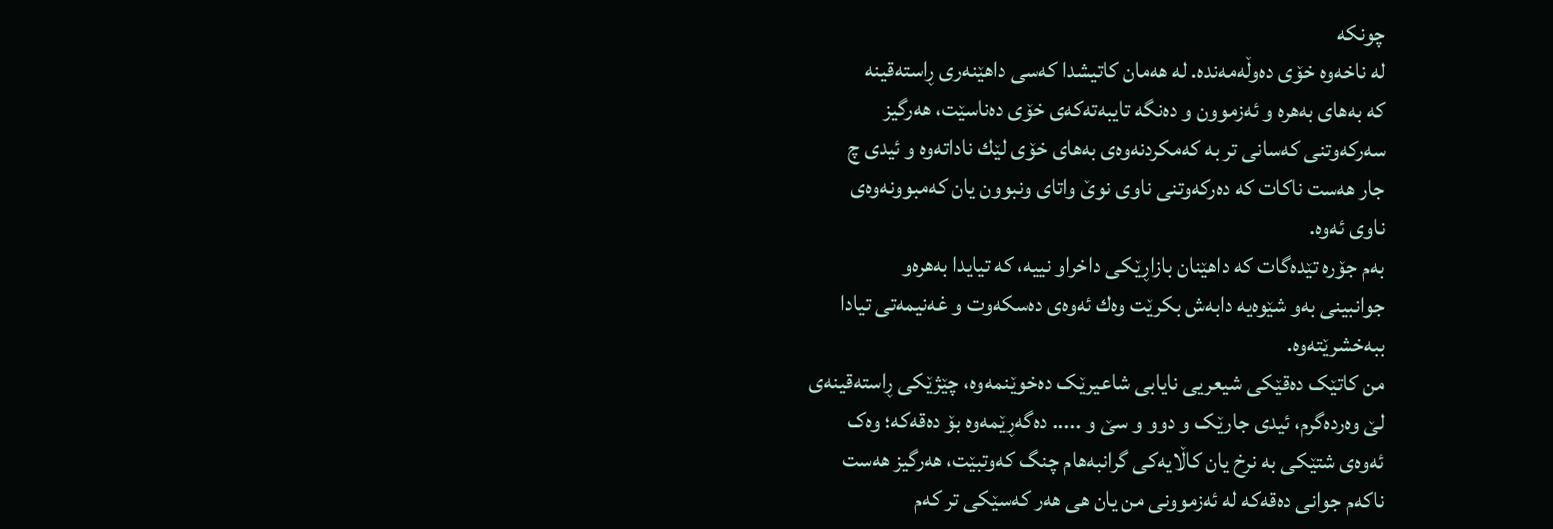چونکە
لە ناخەوە خۆی دەوڵەمەندە. لە هەمان کاتیشدا کەسی داهێنەری ڕاستەقینە
کە بەهای بەهرە و ئەزموون و دەنگە تایبەتەکەی خۆی دەناسێت، هەرگیز
سەرکەوتنی کەسانی تر بە کەمکردنەوەی بەهای خۆی لێك ناداتەوە و ئیدی چ
جار هەست ناکات کە دەرکەوتنی ناوی نوێ واتای ونبوون یان کەمبوونەوەی
ناوی ئەوە.
بەم جۆرە تێدەگات کە داهێنان بازاڕێکی داخراو نییە، کە تیایدا بەهرەو
جوانبینی بەو شێوەیە دابەش بکرێت وەك ئەوەی دەسکەوت و غەنیمەتی تیادا
ببەخشرێتەوە.
من کاتێک دەقێکی شیعریی نایابی شاعیرێک دەخوێنمەوە، چێژێکی ڕاستەقینەی
لێ وەردەگرم، ئیدی جارێک و دوو و سێ و ..... دەگەڕێمەوە بۆ دەقەکە؛ وەک
ئەوەی شتێکی بە نرخ یان کاڵایەکی گرانبەهام چنگ کەوتبێت، هەرگیز هەست
ناکەم جوانی دەقەکە لە ئەزموونی من یان هی هەر کەسێکی تر کەم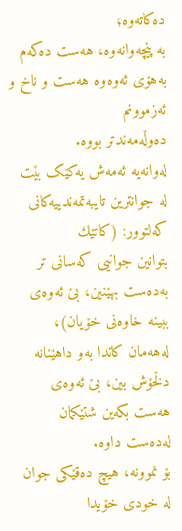دەکاتەوە؛
بە پێچەوانەوە، هەست دەکەم بەهۆی ئەوەوە هەست و ناخ و ئەزموونم
دەوڵەمەندتر بووە.
لەوانەیە ئەمەش یەکێک بێت لە جوانترین تایبەتمەندییەکانی کەلتوور: (کاتێك
بتوانین جوانیی کەسانی تر بەدەست بهێنین، بێ ئەوەی ببینە خاوەنی خۆیان)،
لەهەمان کاتدا بەو داهێنانە دڵخۆش بین، بێ ئەوەی هەست بکەین شتێکمان
لەدەست داوە.
بۆ نموونە، هیچ دەقێکی جوان لە خودی خۆیدا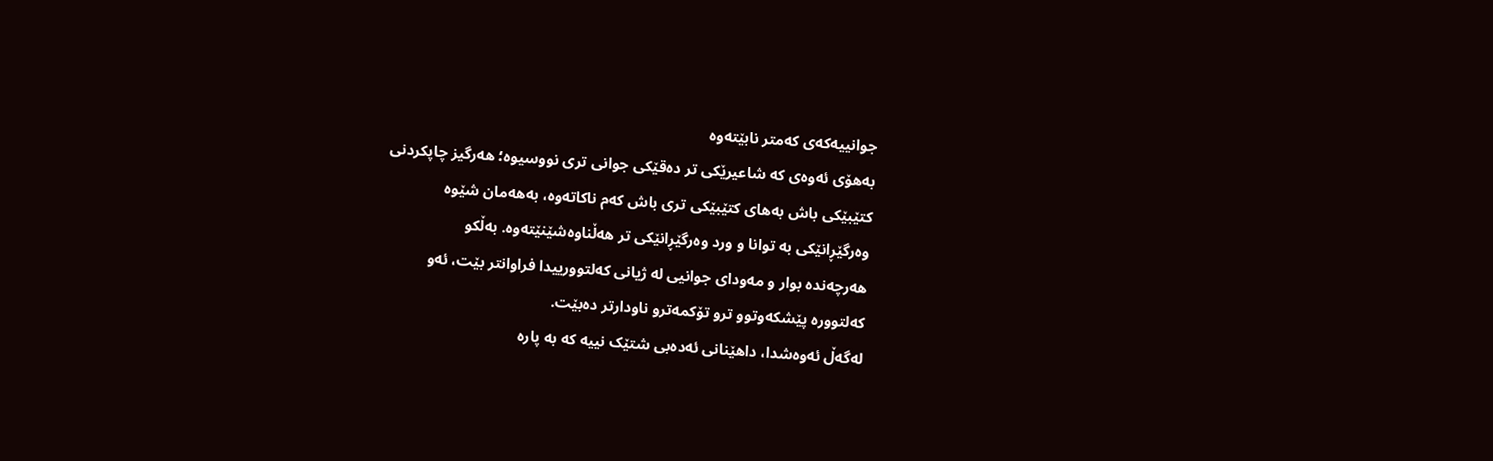جوانییەکەی کەمتر نابێتەوە
بەهۆی ئەوەی کە شاعیرێکی تر دەقێکی جوانی تری نووسیوە؛ هەرگیز چاپکردنی
کتێبێکی باش بەهای کتێبێکی تری باش کەم ناکاتەوە، بەهەمان شێوە
وەرگێڕانێکی بە توانا و ورد وەرگێڕانێکی تر هەڵناوەشێنێتەوە. بەڵکو
هەرچەندە بوار و مەودای جوانیی لە ژیانی کەلتوورییدا فراوانتر بێت، ئەو
کەلتوورە پێشکەوتوو ترو تۆکمەترو ناودارتر دەبێت.
لەگەڵ ئەوەشدا، داهێنانی ئەدەبی شتێک نییە کە بە پارە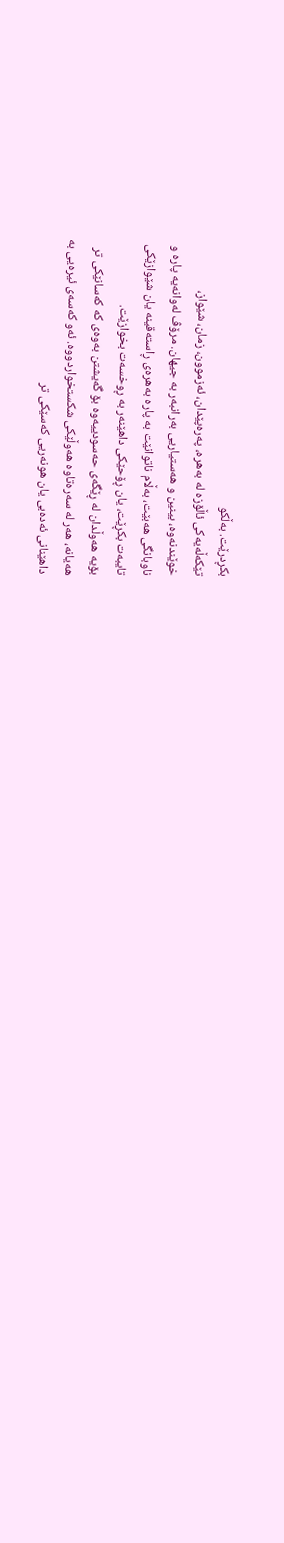بکڕدرێت. بەڵکو
تێکەڵەیەکی ئاڵۆزە لە بەهرە، پەرەپێدان، ئەزموون، زمان، شێواز،
خوێندنەوە، بینین و هەستیاریی بەرانبەر بە جیهان. مرۆڤ لەوانەیە پارە و
ناوبانگی هەبێت، بەڵام ناتوانێت بە پارە بەهرەی ڕاستەقینە یان شێوازێکی
تایبەت بکڕێت، یان ڕۆحێکی داهێنەر بە ڕوخسەت بخوازێت.
بۆیە هەوڵدان لە ڕێگەی حەسودییەوە بۆ گەیشتن بەوەی کە کەسانێکی تر
هەیانە، هەر لە سەرەتاوە هەوڵێکی شکستخواردووە. ئەو کەسەی ئیرەیی بە
داهێنانی ئەدەبی یان هونەریی کەسێکی تر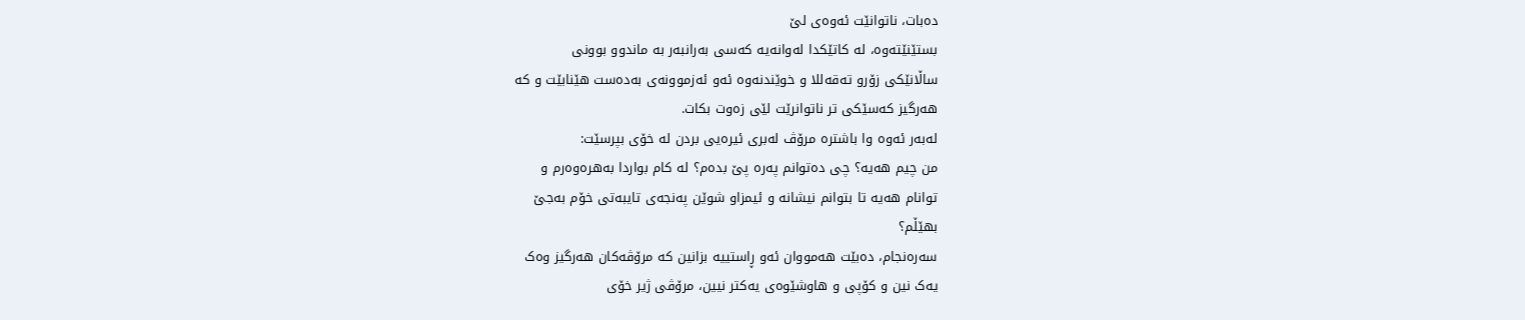دەبات، ناتوانێت ئەوەی لێ
بستێنێتەوە، لە کاتێکدا لەوانەیە کەسی بەرانبەر بە ماندوو بوونی
ساڵانێکی زۆرو تەقەللا و خوێندنەوە ئەو ئەزموونەی بەدەست هێنابێت و کە
هەرگیز کەسێکی تر ناتوانرێت لێی زەوت بکات.
لەبەر ئەوە وا باشترە مرۆڤ لەبری ئیرەیی بردن لە خۆی بپرسێت:
من چیم هەیە؟ چی دەتوانم پەرە پێ بدەم؟ لە کام بواردا بەهرەوەرم و
توانام هەیە تا بتوانم نیشانە و ئیمزاو شوێن پەنجەی تایبەتی خۆم بەجێ
بهێڵم؟
سەرەنجام، دەبێت هەمووان ئەو ڕاستییە بزانین کە مرۆڤەکان هەرگیز وەک
یەک نین و کۆپی و هاوشێوەی یەکتر نیین، مرۆڤی ژیر خۆی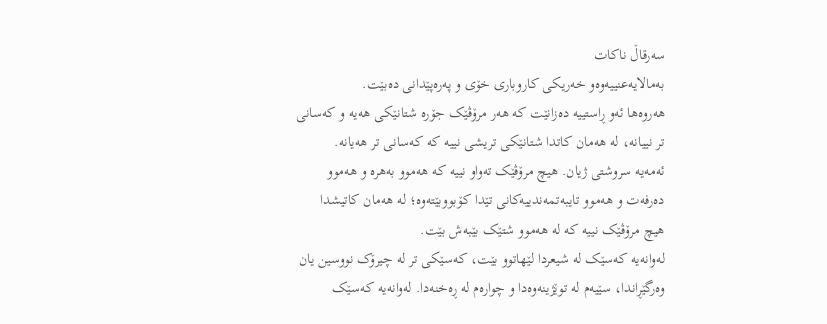سەرقاڵ ناکات
بەمالایەعنییەوەو خەریکی کاروباری خۆی و پەرەپێدانی دەبێت.
هەروەها ئەو ڕاستییە دەزانێت کە هەر مرۆڤێک جۆرە شتانێکی هەیە و کەسانی
تر نییانە، لە هەمان کاتدا شتانێکی تریشی نییە کە کەسانی تر هەیانە.
ئەمەیە سروشتی ژیان. هیچ مرۆڤێک تەواو نییە کە هەموو بەهرە و هەموو
دەرفەت و هەموو تایبەتمەندییەکانی تێدا کۆبووبێتەوە؛ لە هەمان کاتیشدا
هیچ مرۆڤێک نییە کە لە هەموو شتێک بێبەش بێت.
لەوانەیە کەسێک لە شیعردا لێهاتوو بێت، کەسێکی تر لە چیرۆک نووسین یان
وەرگێڕاندا، سێیەم لە توێژینەوەدا و چوارەم لە ڕەخنەدا. لەوانەیە کەسێک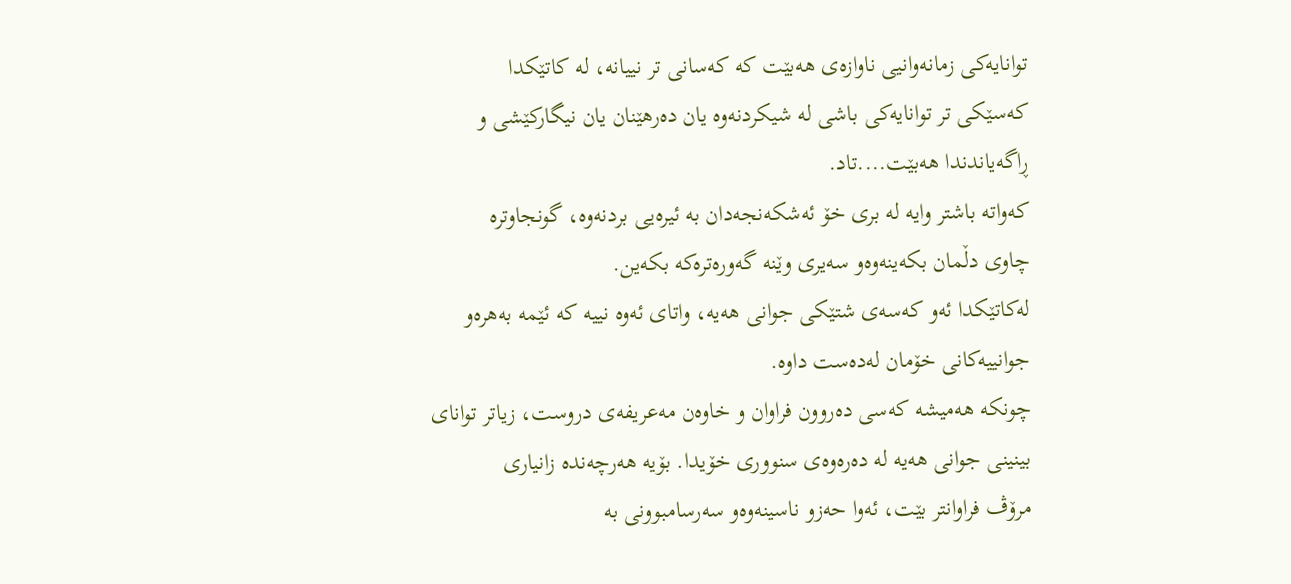توانایەکی زمانەوانیی ناوازەی هەبێت کە کەسانی تر نییانە، لە کاتێکدا
کەسێکی تر توانایەکی باشی لە شیکردنەوە یان دەرهێنان یان نیگارکێشی و
ڕاگەیاندندا هەبێت....تاد.
کەواتە باشتر وایە لە بری خۆ ئەشکەنجەدان بە ئیرەیی بردنەوە، گونجاوترە
چاوی دڵمان بکەینەوەو سەیری وێنە گەورەترەکە بکەین.
لەکاتێکدا ئەو کەسەی شتێکی جوانی هەیە، واتای ئەوە نییە کە ئێمە بەهرەو
جوانییەکانی خۆمان لەدەست داوە.
چونکە هەمیشە کەسی دەروون فراوان و خاوەن مەعریفەی دروست، زیاتر توانای
بینینی جوانی هەیە لە دەرەوەی سنووری خۆیدا. بۆیە هەرچەندە زانیاری
مرۆڤ فراوانتر بێت، ئەوا حەزو ناسینەوەو سەرسامبوونی بە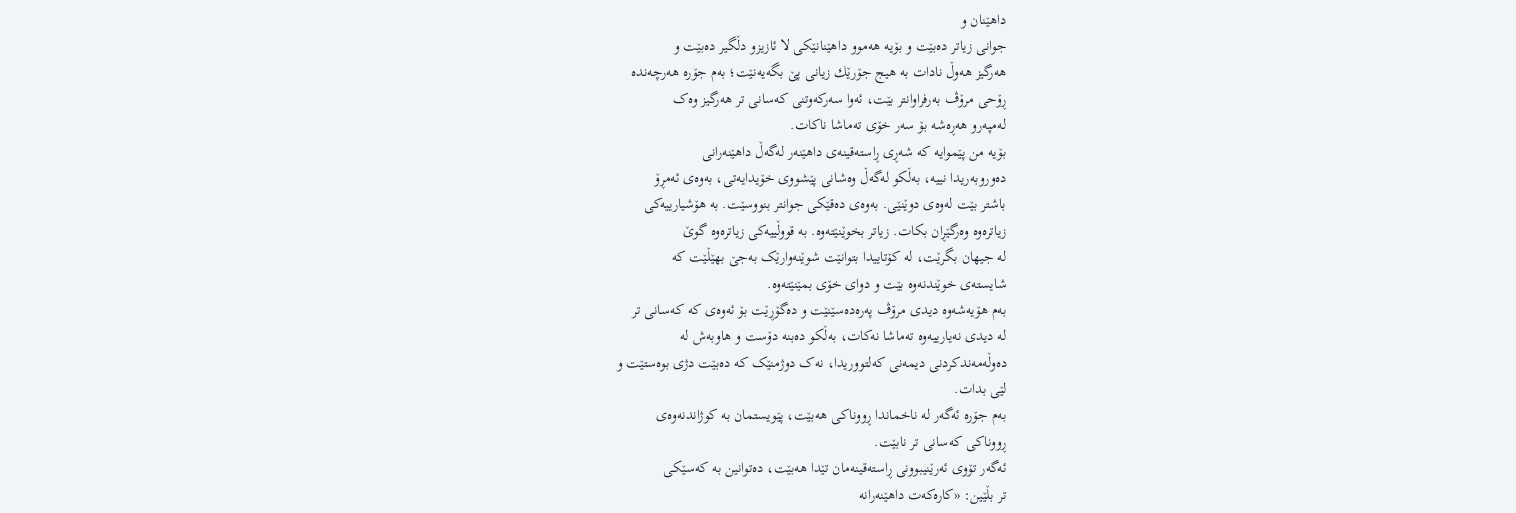داهێنان و
جوانی زیاتر دەبێت و بۆیە هەموو داهێنانێکی لا ئازیزو دڵگیر دەبێت و
هەرگیز هەوڵ نادات بە هیج جۆرێك زیانی پێ بگەیەنێت؛ بەم جۆرە هەرچەندە
ڕۆحی مرۆڤ بەرفراوانتر بێت، ئەوا سەرکەوتنی کەسانی تر هەرگیز وەک
لەمپەرو هەڕەشە بۆ سەر خۆی تەماشا ناکات.
بۆیە من پێموایە کە شەڕی ڕاستەقینەی داهێنەر لەگەڵ داهێنەرانی
دەوروبەریدا نییە، بەڵکو لەگەڵ وەشانی پێشووی خۆیدایەتی، بەوەی ئەمڕۆ
باشتر بێت لەوەی دوێنێی. بەوەی دەقێکی جوانتر بنووسێت. بە هۆشیارییەکی
زیاترەوە وەرگێڕان بکات. زیاتر بخوێنێتەوە. بە قووڵییەکی زیاترەوە گوێ
لە جیهان بگرێت، لە کۆتاییدا بتوانێت شوێنەوارێک بەجێ بهێڵێت کە
شایستەی خوێندنەوە بێت و دوای خۆی بمێنێتەوە.
بەم هۆیەشەوە دیدی مرۆڤ پەرەدەسێنێت و دەگۆڕێت بۆ ئەوەی کە کەسانی تر
لە دیدی نەیارییەوە تەماشا نەکات، بەڵکو دەبنە دۆست و هاوبەش لە
دەوڵەمەندکردنی دیمەنی کەلتووریدا، نەک دوژمنێک کە دەبێت دژی بوەستێت و
لێی بدات.
بەم جۆرە ئەگەر لە ناخماندا ڕووناکی هەبێت، پێویستمان بە کوژاندنەوەی
ڕووناکی کەسانی تر نابێت.
ئەگەر تۆوی ئەرێنیبوونی ڕاستەقینەمان تێدا هەبێت، دەتوانین بە کەسێکی
تر بڵێین: «کارەکەت داهێنەرانە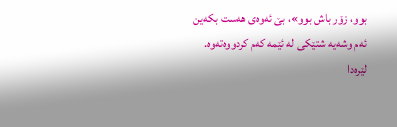بوو، زۆر باش بوو»، بێ ئەوەی هەست بکەین
ئەم وشەیە شتێکی لە ئێمە کەم کردووەتەوە.
لێرەدا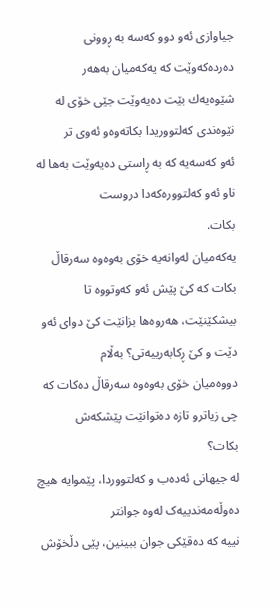جیاوازی ئەو دوو کەسە بە ڕوونی دەردەکەوێت کە یەکەمیان بەهەر
شێوەیەك بێت دەیەوێت جێی خۆی لە نێوەندی کەلتووریدا بکاتەوەو ئەوی تر
ئەو کەسەیە کە بە ڕاستی دەیەوێت بەها لە ناو ئەو کەلتوورەکەدا دروست
بکات.
یەکەمیان لەوانەیە خۆی بەوەوە سەرقاڵ بکات کە کێ پێش ئەو کەوتووە تا
بیشکێنێت، هەروەها بزانێت کێ دوای ئەو دێت و کێ ڕکابەرییەتی؟ بەڵام
دووەمیان خۆی بەوەوە سەرقاڵ دەکات کە چی زیاترو تازە دەتوانێت پێشکەش
بکات؟
لە جیهانی ئەدەب و کەلتووردا، پێموایە هیچ دەوڵەمەندییەک لەوە جوانتر
نییە کە دەقێکی جوان ببینین، پێی دڵخۆش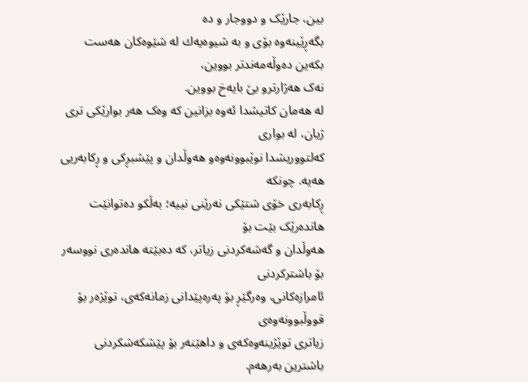بین، جارێک و دووجار و دە
بگەڕێینەوە بۆی و بە شیوەیەك لە شێوەکان هەست بکەین دەوڵەمەندتر بووین،
نەک هەژارترو بێ بایەخ بووین.
لە هەمان کاتیشدا ئەوە بزانین کە وەک هەر بوارێکی تری ژیان، لە بواری
کەلتووریشدا نوێبوونەوەو هەوڵدان و پێشبڕكی و ڕکابەریی هەیە. چونکە
ڕکابەری خۆی شتێکی نەرێنی نییە؛ بەڵکو دەتوانێت هاندەرێک بێت بۆ
هەوڵدان و گەشەکردنی زیاتر، کە دەبێتە هاندەری نووسەر بۆ باشترکردنی
ئامرازەکانی، وەرگێڕ بۆ پەرەپێدانی زمانەکەی، توێژەر بۆ قووڵبوونەوەی
زیاتری توێژینەوەکەی و داهێنەر بۆ پێشکەشکردنی باشترین بەرهەم.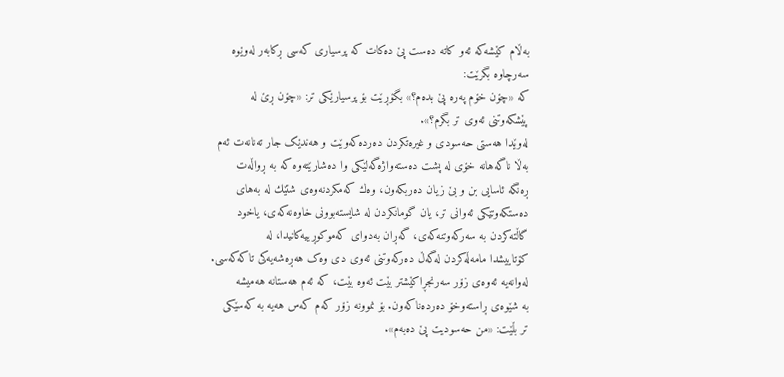بەڵام کێشەکە ئەو کاتە دەست پێ دەکات کە پرسیاری کەسی ڕکابەر لەوێوە
سەرچاوە بگرێت:
کە «چۆن خۆم پەرە پێ بدەم؟» بگۆڕێت بۆ پرسیارێکی تر: «چۆن ڕێ لە
پێشکەوتنی ئەوی تر بگرم؟».
لەوێدا هەستی حەسودی و غیرەتکردن دەردەکەوێت و هەندێک جار تەنانەت ئەم
بەڵا ناگەهانە خۆی لە پشت دەستەواژەگەلێکی وا دەشارێتەوە کە بە ڕواڵەت
ڕەنگە ئاسایی بن و بێ زیان دەربکەون، وەك کەمکردنەوەی شتێك لە بەهای
دەستکەوتێکی ئەوانی تر، یان گومانکردن لە شایستەبوونی خاوەنەکەی، یاخود
گاڵتەکردن بە سەرکەوتنەکەی، گەڕان بەدوای کەموکوڕییەکانیدا، لە
کۆتاییشدا مامەڵەکردن لەگەڵ دەرکەوتنی ئەوی دی وەک هەڕەشەیەکی تاکەکەسی.
لەوانەیە ئەوەی زۆر سەرنجڕاکێشتر بێت ئەوە بێت، کە ئەم هەستانە هەمیشە
بە شێوەی ڕاستەوخۆ دەردەناکەون. بۆ نموونە زۆر کەم کەس هەیە بە کەسێکی
تر بڵێت: «من حەسودیت پێ دەبەم».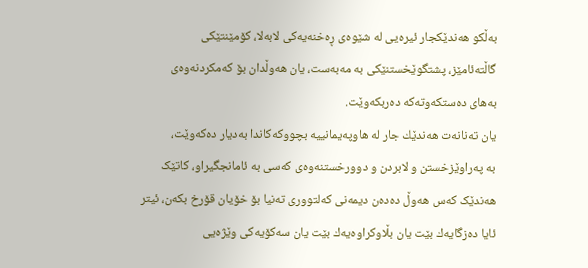بەڵکو هەندێكجار ئیرەیی لە شێوەی ڕەخنەیەکی لابەلا، کۆمێنتێکی
گاڵتەئامێز، پشتگوێخستنێکی بە مەبەست، یان هەوڵدان بۆ کەمکردنەوەی
بەهای دەستکەوتەکە دەربکەوێت.
یان تەنانەت هەندێك جار لە هاوپەیمانییە بچووکەکاندا بەدیار دەکەوێت،
بە پەراوێزخستن و لابردن و دوورخستنەوەی کەسی بە ئامانجگیراو، کاتێک
هەندێک کەس هەوڵ دەدەن دیمەنی کەلتووری تەنیا بۆ خۆیان قۆرخ بکەن، ئیتر
ئایا دەزگایەك بێت یان بڵاوکراوەیەك بێت یان سەکۆیەکی وێژەیی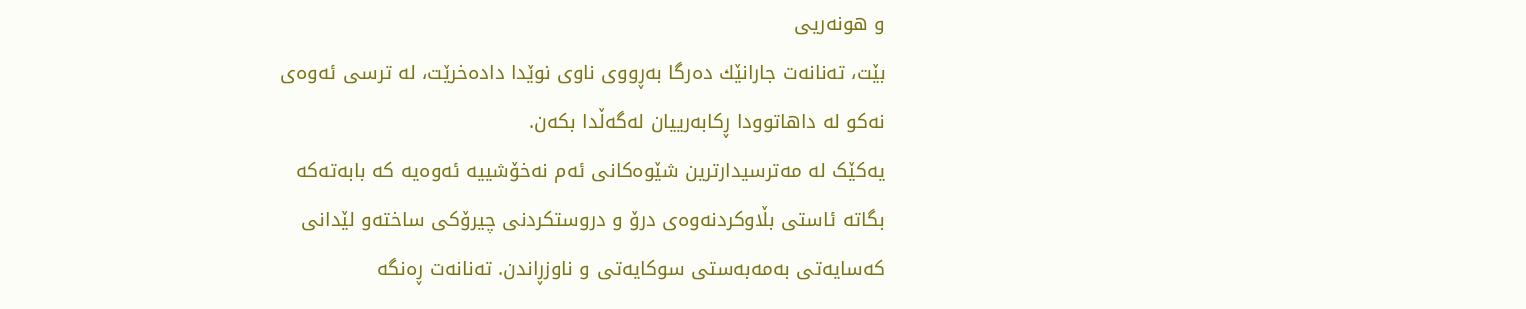و هونەریی
بێت، تەنانەت جارانێك دەرگا بەڕووی ناوی نوێدا دادەخرێت، لە ترسی ئەوەی
نەکو لە داهاتوودا ڕکابەرییان لەگەڵدا بکەن.
یەکێک لە مەترسیدارترین شێوەکانی ئەم نەخۆشییە ئەوەیە کە بابەتەکە
بگاتە ئاستی بڵاوکردنەوەی درۆ و دروستکردنی چیرۆکی ساختەو لێدانی
کەسایەتی بەمەبەستی سوکایەتی و ناوزڕاندن. تەنانەت ڕەنگە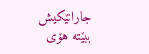جارانێکیش
ببێتە هۆی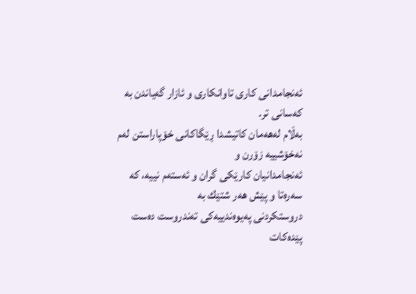ئەنجامدانی کاری تاوانکاری و ئازار گەیاندن بە کەسانی تر.
بەڵام لەهەمان کاتیشدا ڕێگاکانی خۆپاراستن لەم نەخۆشییە زۆرن و
ئەنجامدانیان کارێکی گران و ئەستەم نییە، کە سەرەتا و پێش هەر شتێك بە
دروستکردنی پەیوەندییەکی تەندروست دەست پێدەکات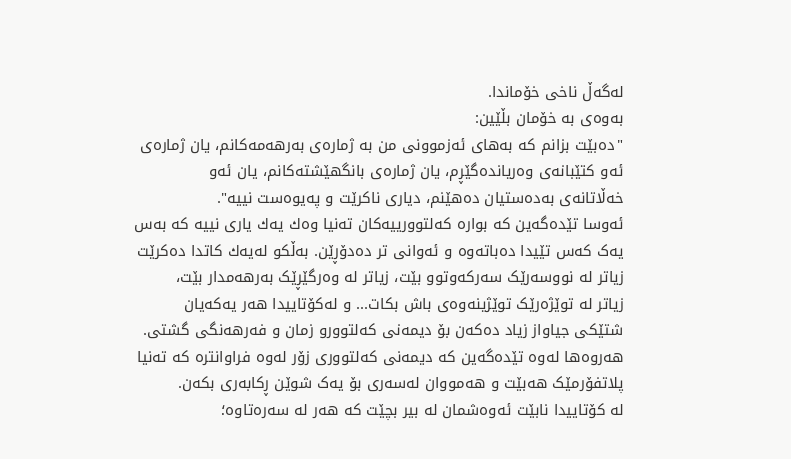لەگەڵ ناخی خۆماندا.
بەوەی بە خۆمان بڵێین:
"دەبێت بزانم کە بەهای ئەزموونی من بە ژمارەی بەرهەمەکانم، یان ژمارەی
ئەو کتێبانەی وەریاندەگێڕم، یان ژمارەی بانگهێشتەکانم، یان ئەو
خەڵاتانەی بەدەستیان دەهێنم، دیاری ناکرێت و پەیوەست نییە".
ئەوسا تێدەگەین کە بوارە کەلتوورییەکان تەنیا وەك یەك یاری نییە کە بەس
یەک کەس تێیدا دەباتەوە و ئەوانی تر دەدۆڕێن. بەڵکو لەیەك کاتدا دەکرێت
زیاتر لە نووسەرێک سەرکەوتوو بێت، زیاتر لە وەرگێڕێک بەرهەمدار بێت،
زیاتر لە توێژەرێک توێژینەوەی باش بکات... و لەکۆتاییدا هەر یەکەیان
شتێکی جیاواز زیاد دەکەن بۆ دیمەنی کەلتوورو زمان و فەرهەنگی گشتی.
هەروەها لەوە تێدەگەین کە دیمەنی کەلتووری زۆر لەوە فراوانترە کە تەنیا
پلاتفۆرمێک هەبێت و هەمووان لەسەری بۆ یەک شوێن ڕکابەری بکەن.
لە کۆتاییدا نابێت ئەوەشمان لە بیر بچێت کە هەر لە سەرەتاوە؛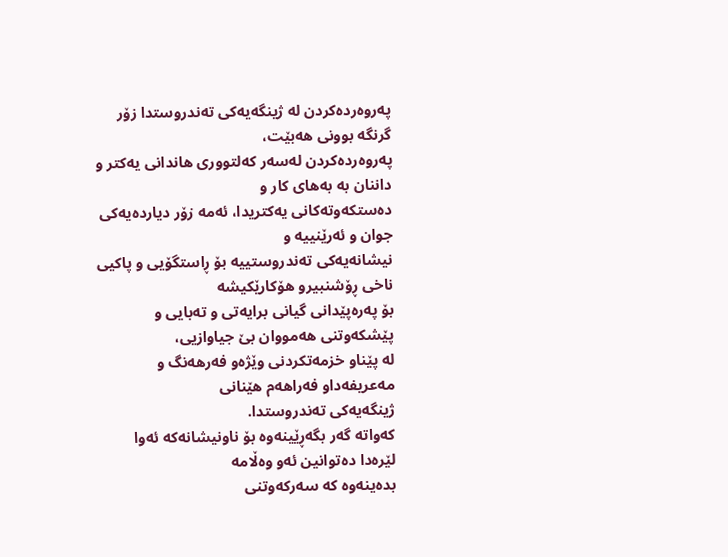پەروەردەکردن لە ژینگەیەکی تەندروستدا زۆر گرنگە بوونی هەبێت،
پەروەردەکردن لەسەر کەلتووری هاندانی یەکتر و داننان بە بەهای کار و
دەستکەوتەکانی یەکتریدا، ئەمە زۆر دیاردەیەکی جوان و ئەرێنییە و
نیشانەیەکی تەندروستییە بۆ ڕاستگۆیی و پاکیی ناخی ڕۆشنبیرو هۆکارێکیشە
بۆ پەرەپێدانی گیانی برایەتی و تەبایی و پێشکەوتنی هەمووان بێ جیاوازیی،
لە پێناو خزمەتکردنی وێژەو فەرهەنگ و مەعریفەداو فەراهەم هێنانی
ژینگەیەکی تەندروستدا.
کەواتە گەر بگەڕێینەوە بۆ ناونیشانەکە ئەوا لێرەدا دەتوانین ئەو وەڵامە
بدەینەوە کە سەرکەوتنی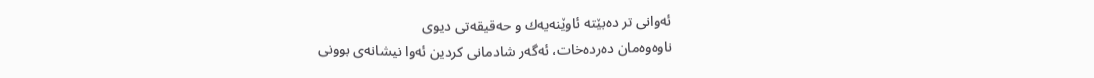ئەوانی تر دەبێتە ئاوێنەیەك و حەقیقەتی دیوی
ناوەوەمان دەردەخات، ئەگەر شادمانی کردین ئەوا نیشانەی بوونی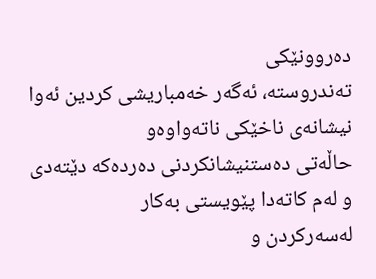دەروونێکی
تەندروستە، ئەگەر خەمباریشی کردین ئەوا نیشانەی ناخێکی ناتەواوەو
حاڵەتی دەستنیشانکردنی دەردەکە دێتەدی و لەم کاتەدا پێویستی بەکار
لەسەرکردن و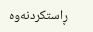ڕاستکردنەوە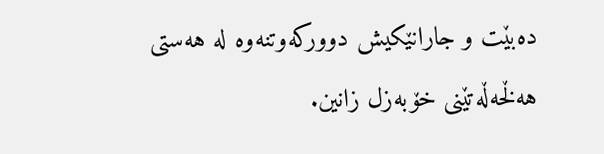دەبێت و جارانێکیش دوورکەوتنەوە لە هەستی
هەڵخەڵەتێنی خۆبەزل زانین.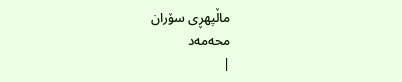ماڵپهڕی سۆران
محەمەد
|